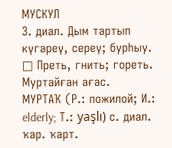МУСКУЛ
3. диал. Дым тартып күгәреү, сереү; бурһыу. □ Преть, гнить; гореть. Муртайған ағас.
МУРТАҠ (Р.: пожилой; И.: elderly; Т.: yaşlı) с. диал. ҡар. ҡарт.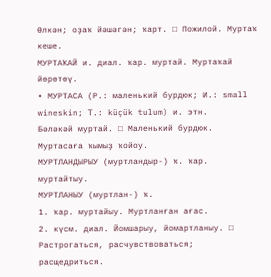Өлкән; оҙаҡ йәшәгән; ҡарт. □ Пожилой. Муртаҡ кеше.
МУРТАҠАЙ и. диал. ҡар. муртай. Муртаҡай йөрөтөү.
• МУРТАСА (Р.: маленький бурдюк; И.: small wineskin; T.: küçük tulum) и. этн.
Бәләкәй муртай. □ Маленький бурдюк. Муртасаға ҡымыҙ ҡойоу.
МУРТЛАНДЫРЫУ (муртландыр-) ҡ. ҡар. муртайтыу.
МУРТЛАНЫУ (муртлан-) ҡ.
1. ҡар. муртайыу. Муртланған ағас.
2. күсм. диал. Йомшарыу, йомартланыу. □ Растрогаться, расчувствоваться; расщедриться.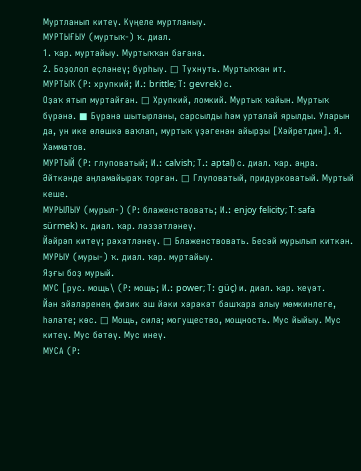Муртланып китеү. Күңеле муртланыу.
МУРТЫҒЫУ (муртыҡ-) ҡ. диал.
1. ҡар. муртайыу. Муртыҡҡан бағана.
2. Боҙолоп еҫләнеү; бурһыу. □ Тухнуть. Муртыҡҡан ит.
МУРТЫҠ (Р: хрупкий; И.: brittle; Т: gevrek) с.
Оҙаҡ ятып муртайған. □ Хрупкий, ломкий. Муртыҡ ҡайын. Муртыҡ бүрәнә. ■ Бүрәнә шытырланы, сарсылды һәм урталай ярылды. Уларын да, ун ике өлөшкә ваҡлап, муртыҡ үҙәгенән айырҙы [Хәйретдин]. Я. Хамматов.
МУРТЫЙ (Р: глуповатый; И.: calvish; Т.: aptal) с. диал. ҡар. аңра.
Әйткәнде аңламайыраҡ торған. □ Глуповатый, придурковатый. Муртый кеше.
МУРЫЛЫУ (мурыл-) (Р: блаженствовать; И.: enjoy felicity; T: safa sürmek) ҡ. диал. ҡар. ләззәтләнеү.
Йәйрәп китеү; рәхәтләнеү. □ Блаженствовать. Бесәй мурылып киткән.
МУРЫУ (муры-) ҡ. диал. ҡар. муртайыу.
Яҙғы боҙ мурый.
МУС [рус. мощь\ (Р: мощь; И.: power; Т: güç) и. диал. ҡар. ҡеүәт.
Йән эйәләренең физик эш йәки хәрәкәт башҡара алыу мөмкинлеге, һәләте; көс. □ Мощь, сила; могущество, мощность. Мус йыйыу. Мус китеү. Мус бөтөү. Мус инеү.
МУСА (Р: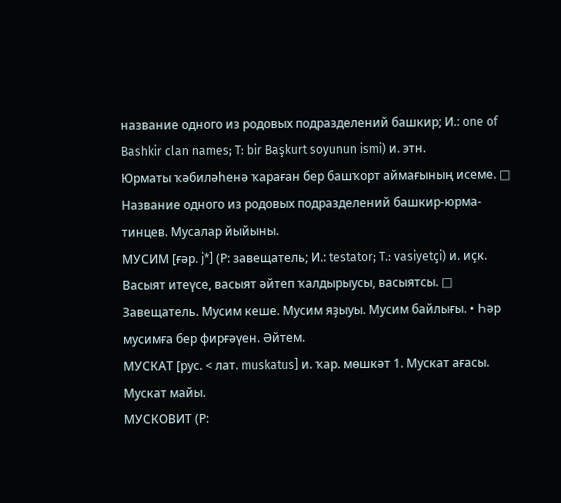название одного из родовых подразделений башкир; И.: one of Bashkir clan names; T: bir Başkurt soyunun ismi) и. этн.
Юрматы ҡәбиләһенә ҡараған бер башҡорт аймағының исеме. □ Название одного из родовых подразделений башкир-юрма-тинцев. Мусалар йыйыны.
МУСИМ [ғәр. j*] (Р: завещатель; И.: testator; T.: vasiyetçi) и. иҫк.
Васыят итеүсе, васыят әйтеп ҡалдырыусы, васыятсы. □ Завещатель. Мусим кеше. Мусим яҙыуы. Мусим байлығы. • Һәр мусимға бер фирғәүен. Әйтем.
МУСКАТ [рус. < лат. muskatus] и. ҡар. мөшкәт 1. Мускат ағасы. Мускат майы.
МУСКОВИТ (Р: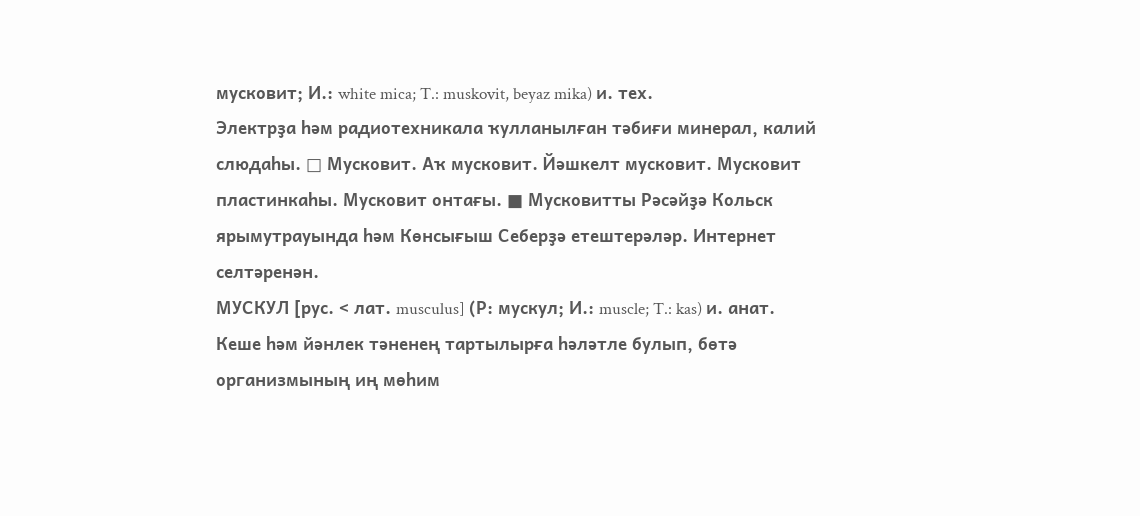мусковит; И.: white mica; T.: muskovit, beyaz mika) и. тех.
Электрҙа һәм радиотехникала ҡулланылған тәбиғи минерал, калий слюдаһы. □ Мусковит. Аҡ мусковит. Йәшкелт мусковит. Мусковит пластинкаһы. Мусковит онтағы. ■ Мусковитты Рәсәйҙә Кольск ярымутрауында һәм Көнсығыш Себерҙә етештерәләр. Интернет селтәренән.
МУСКУЛ [рус. < лат. musculus] (Р: мускул; И.: muscle; T.: kas) и. анат.
Кеше һәм йәнлек тәненең тартылырға һәләтле булып, бөтә организмының иң мөһим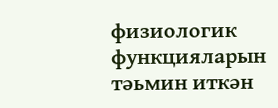физиологик функцияларын тәьмин иткән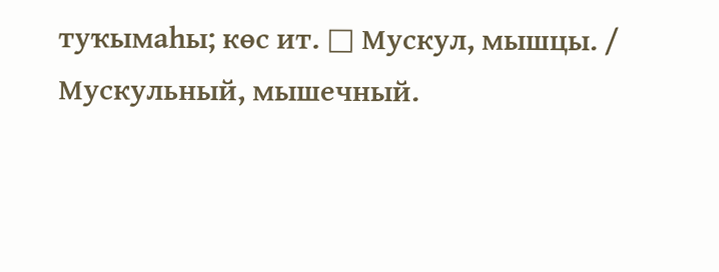туҡымаһы; көс ит. □ Мускул, мышцы. / Мускульный, мышечный.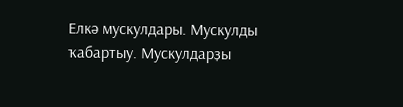Елкә мускулдары. Мускулды ҡабартыу. Мускулдарҙы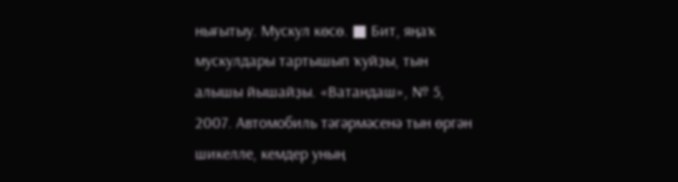нығытыу. Мускул көсө. ■ Бит, яңаҡ мускулдары тартышып ҡуйҙы, тын алышы йышайҙы. «Ватандаш», № 5, 2007. Автомобиль тәгәрмәсенә тын өргән шикелле, кемдер уның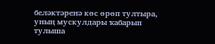беләктәренә көс өрөп тултыра, уның мускулдары ҡабарып тулыша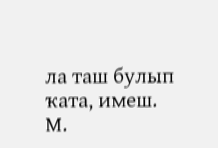ла таш булып ҡата, имеш. М.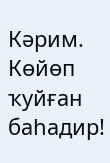Кәрим. Көйөп ҡуйған баһадир!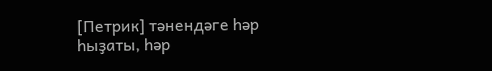[Петрик] тәнендәге һәр һыҙаты, һәр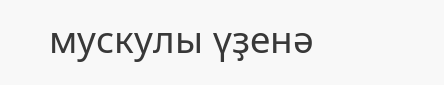мускулы үҙенә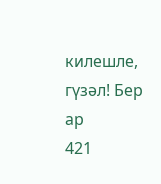килешле, гүзәл! Бер ар
421